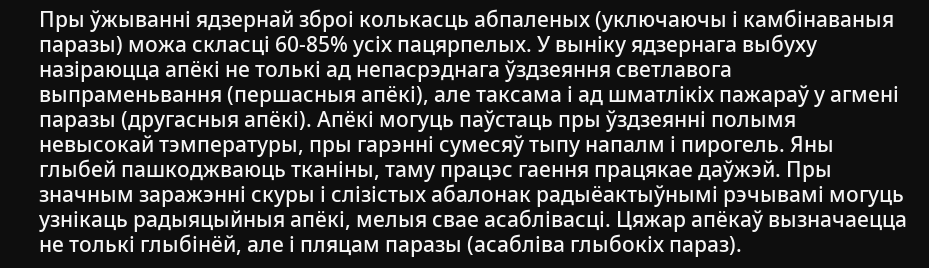Пры ўжыванні ядзернай зброі колькасць абпаленых (уключаючы і камбінаваныя паразы) можа скласці 60-85% усіх пацярпелых. У выніку ядзернага выбуху назіраюцца апёкі не толькі ад непасрэднага ўздзеяння светлавога выпраменьвання (першасныя апёкі), але таксама і ад шматлікіх пажараў у агмені паразы (другасныя апёкі). Апёкі могуць паўстаць пры ўздзеянні полымя невысокай тэмпературы, пры гарэнні сумесяў тыпу напалм і пирогель. Яны глыбей пашкоджваюць тканіны, таму працэс гаення працякае даўжэй. Пры значным заражэнні скуры і слізістых абалонак радыёактыўнымі рэчывамі могуць узнікаць радыяцыйныя апёкі, мелыя свае асаблівасці. Цяжар апёкаў вызначаецца не толькі глыбінёй, але і пляцам паразы (асабліва глыбокіх параз).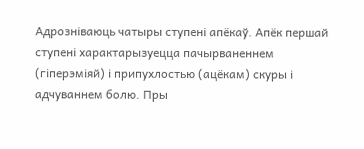Адрозніваюць чатыры ступені апёкаў. Апёк першай ступені характарызуецца пачырваненнем (гіперэміяй) і припухлостью (ацёкам) скуры і адчуваннем болю. Пры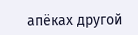апёках другой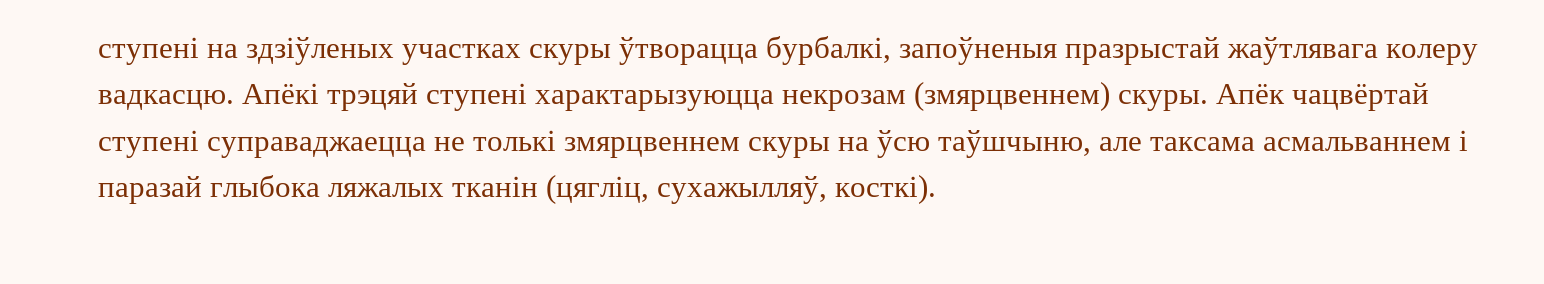ступені на здзіўленых участках скуры ўтворацца бурбалкі, запоўненыя празрыстай жаўтлявага колеру вадкасцю. Апёкі трэцяй ступені характарызуюцца некрозам (змярцвеннем) скуры. Апёк чацвёртай ступені суправаджаецца не толькі змярцвеннем скуры на ўсю таўшчыню, але таксама асмальваннем і паразай глыбока ляжалых тканін (цягліц, сухажылляў, косткі).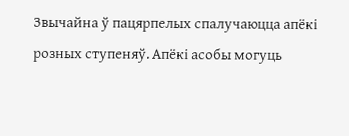Звычайна ў пацярпелых спалучаюцца апёкі розных ступеняў. Апёкі асобы могуць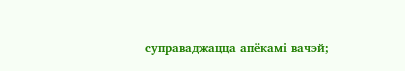суправаджацца апёкамі вачэй;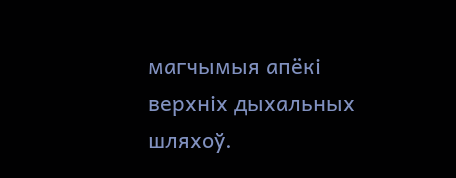магчымыя апёкі верхніх дыхальных шляхоў.